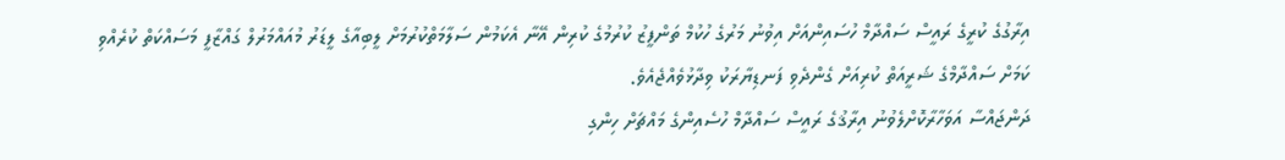އިރާގުގެ ކުރީގެ ރައީސް ސައްދާމް ހުސައިންއަށް އިވުނު މަރުގެ ހުކުމް ތަންފީޒު ކުރުމުގެ ކުރިން އޭނާ އެކަމުން ސަލާމަތްކުރުމަށް ލީބިއާގެ ލީޑަރު މުއައްމަރުލް ގައްޒާފީ މަސައްކަތް ކުރެއްވި ކަމަށް ސައްދާމްގެ ޝަރީއަތް ކުރިއަށް ގެންދެވި ފަނޑިޔާރަކު ވިދާޅުވެއްޖެއެވެ.
ދަންޖައްސާ އަވަހާރާކޮށްލެވުނު އިރާޤުގެ ރައީސް ސައްދާމް ހުސެއިންގެ މައްޗަށް ހިންގި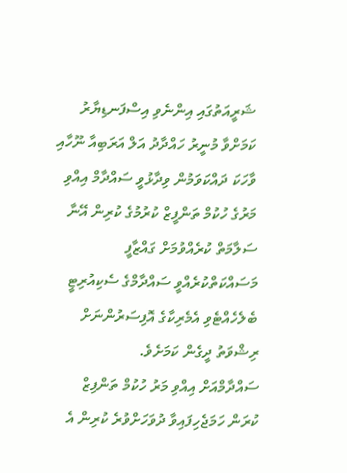ޝަރީއަތުގައި އިންނެވި އިސްފަނޑިޔާރު ކަމަށްވާ މުނީރު ހައްދާދު އަލް އަރަބިއާ ނޫހާއި ވާހަކަ ދައްކަވަމުން ވިދާޅުވީ ސައްދާމް އިއްވި މަރުގެ ހުކުމް ތަންފީޒް ކުރުމުގެ ކުރިން އޭނާ ސަލާމަތް ކުރެއްވުމަށް ގައްޒާފީ މަސައްކަތްކުރެއްވީ ސައްދާމްގެ ސެކިއުރިޓީ ބެލެހެއްޓެވި އެމެރިކާގެ އޮފިސަރުންނަށް ރިޝްވަތު ދީގެން ކަމަށެވެ.
ސައްދާމްއަށް އިއްވި މަރު ހުކުމް ތަންފިޒް ކުރަން ހަމަޖެހިފައިވާ ދުވަހަށްވުރެ ކުރިން އެ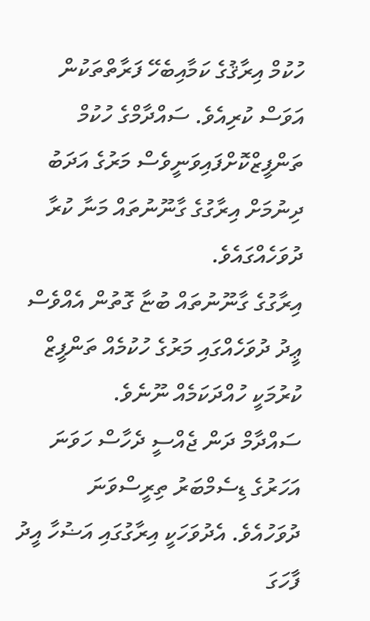ހުކުމް އިރާޤުގެ ކަމާއިބެހޭ ފަރާތްތަކުން އަވަސް ކުރިއެވެ. ސައްދާމްގެ ހުކުމް ތަންފީޒްކޮށްފައިވަނީވެސް މަރުގެ އަދަބު ދިނުމަށް އިރާގުގެ ގާނޫނުތައް މަނާ ކުރާ ދުވަހެއްގައެވެ.
އިރާގުގެ ގާނޫނުތައް ބުޏާ ގޮތުން އެއްވެސް ޢީދު ދުވަހެއްގައި މަރުގެ ހުކުމެއް ތަންފީޒް ކުރުމަކީ ހުއްދަކަމެއް ނޫނެވެ.
ސައްދާމް ދަން ޖެއްސީ ދެހާސް ހަވަނަ އަހަރުގެ ޑިސެމްބަރު ތިރީސްވަނަ ދުވަހުއެވެ. އެދުވަހަކީ އިރާގުގައި އަޟުހާ އީދު ފާހަގަ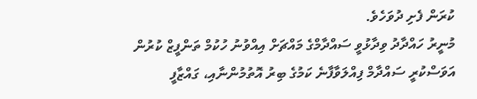ކުރަން ފެށި ދުވަހެވެ.
މުނީރު ހައްދާދު ވިދާޅުވީ ސައްދާމްގެ މައްޗަށް އިއްވުނު ހުކުމް ތަންފީޒް ކުރުން އަވަސްކުރީ ސައްދާމް ފިއްލަވާފާނެ ކަމުގެ ބިރު އޮތުމުންނާއި، ގައްޒާފީ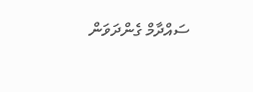ސައްދާމް ގެންދަވަން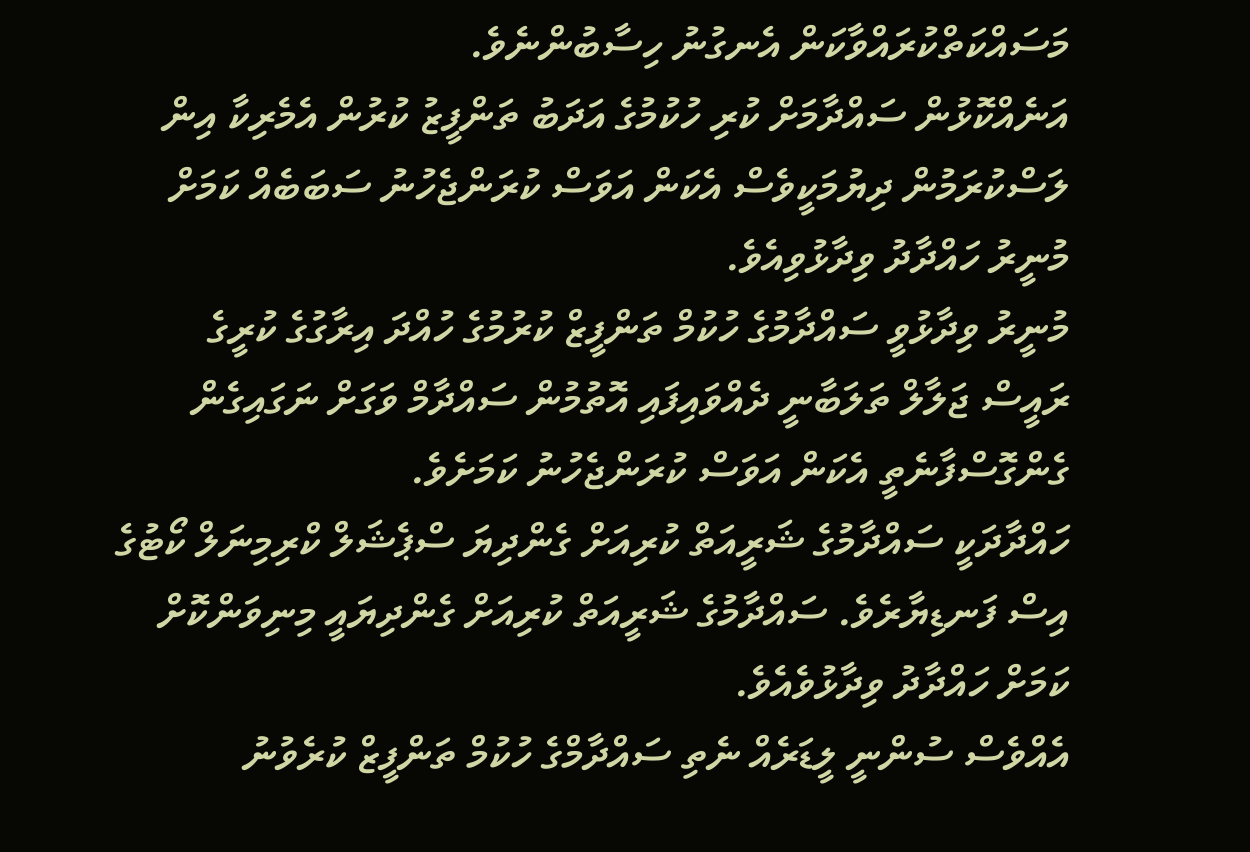މަސައްކަތްކުރައްވާކަން އެނގުނު ހިސާބުންނެވެ.
އަނެއްކޮޅުން ސައްދާމަށް ކުރި ހުކުމުގެ އަދަބު ތަންފީޒު ކުރުން އެމެރިކާ އިން ލަސްކުރަމުން ދިޔުމަކީވެސް އެކަން އަވަސް ކުރަންޖެހުނު ސަބަބެއް ކަމަށް މުނީރު ހައްދާދު ވިދާޅުވިއެވެ.
މުނީރު ވިދާޅުވީ ސައްދާމުގެ ހުކުމް ތަންފީޒް ކުރުމުގެ ހުއްދަ އިރާގުގެ ކުރީގެ ރައީސް ޖަލާލް ތަލަބާނީ ދެއްވައިފައި އޮތުމުން ސައްދާމް ވަގަށް ނަގައިގެން ގެންގޮސްފާނެތީ އެކަން އަވަސް ކުރަންޖެހުނު ކަމަށެވެ.
ހައްދާދަކީ ސައްދާމުގެ ޝަރީއަތް ކުރިއަށް ގެންދިޔަ ސްޕެޝަލް ކްރިމިނަލް ކޯޓުގެ އިސް ފަނޑިޔާރެވެ. ސައްދާމުގެ ޝަރީއަތް ކުރިއަށް ގެންދިޔައީ މިނިވަންކޮށް ކަމަށް ހައްދާދު ވިދާޅުވެއެވެ.
އެއްވެސް ސުންނީ ލީޑަރެއް ނެތި ސައްދާމްގެ ހުކުމް ތަންފީޒް ކުރެވުނު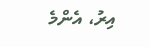އިރު، އެންމެ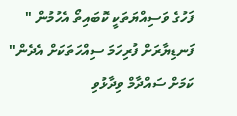ފަހުގެ ވަސިއްޔަތަކީ ކޮބައިތޯ އެހުމުން " ފަނޑިޔާރަށް ފުރިހަމަ ސިއްހަތަކަށް އެދެން" ކަމަށް ސައްދާމް ވިދާޅުވި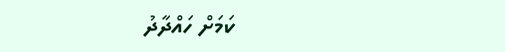ކަމަށް ހައްދާދު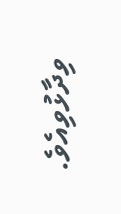ވިދާޅުވިއެވެ.